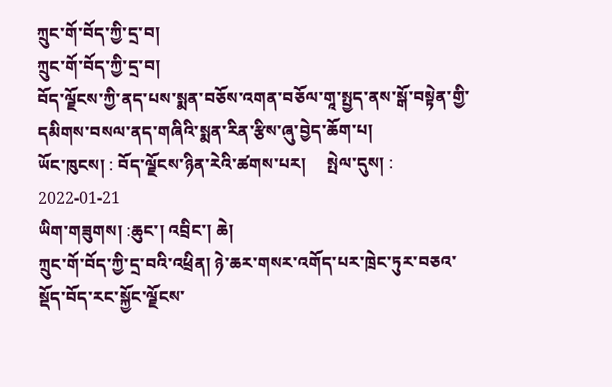ཀྲུང་གོ་བོད་ཀྱི་དྲ་བ།
ཀྲུང་གོ་བོད་ཀྱི་དྲ་བ།
བོད་ལྗོངས་ཀྱི་ནད་པས་སྨན་བཅོས་འགན་བཅོལ་གཱ་སྤྱད་ནས་སྒོ་བསྟེན་གྱི་དམིགས་བསལ་ནད་གཞིའི་སྨན་རིན་རྩིས་ཞུ་བྱེད་ཆོག་པ།
ཡོང་ཁུངས། : བོད་ལྗོངས་ཉིན་རེའི་ཚགས་པར།     སྤེལ་དུས། : 2022-01-21
ཡིག་གཟུགས། :ཆུང་། འབྲིང་། ཆེ།
ཀྲུང་གོ་བོད་ཀྱི་དྲ་བའི་འཕྲིན། ཉེ་ཆར་གསར་འགོད་པར་ཁྲེང་ཏུར་བཅའ་སྡོད་བོད་རང་སྐྱོང་ལྗོངས་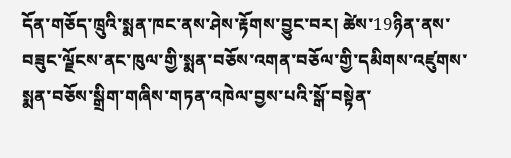དོན་གཅོད་ཁྲུའི་སྨན་ཁང་ནས་ཤེས་རྟོགས་བྱུང་བར། ཚེས་19ཉིན་ནས་བཟུང་ལྗོངས་ནང་ཁུལ་གྱི་སྨན་བཅོས་འགན་བཅོལ་གྱི་དམིགས་འཛུགས་སྨན་བཅོས་སྒྲིག་གཞིས་གཏན་འཁེལ་བྱས་པའི་སྒོ་བསྟེན་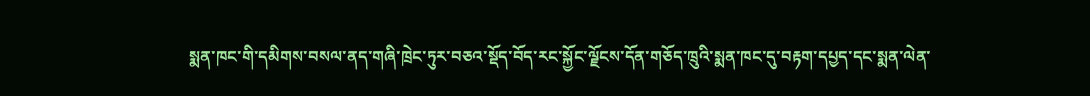སྨན་ཁང་གི་དམིགས་བསལ་ནད་གཞི་ཁྲེང་ཏུར་བཅའ་སྡོད་བོད་རང་སྐྱོང་ལྗོངས་དོན་གཅོད་ཁྲུའི་སྨན་ཁང་དུ་བརྟག་དཔྱད་དང་སྨན་ལེན་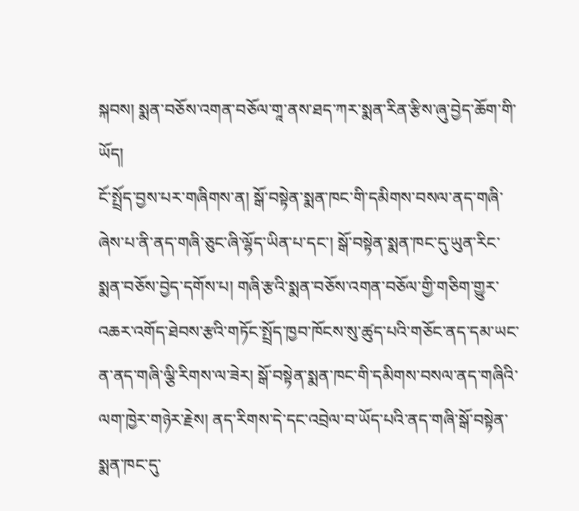སྐབས། སྨན་བཅོས་འགན་བཅོལ་གཱ་ནས་ཐད་ཀར་སྨན་རིན་རྩིས་ཞུ་བྱེད་ཆོག་གི་ཡོད།
ངོ་སྤྲོད་བྱས་པར་གཞིགས་ན། སྒོ་བསྟེན་སྨན་ཁང་གི་དམིགས་བསལ་ནད་གཞི་ཞེས་པ་ནི་ནད་གཞི་ཅུང་ཞི་ལྷོད་ཡིན་པ་དང་། སྒོ་བསྟེན་སྨན་ཁང་དུ་ཡུན་རིང་སྨན་བཅོས་བྱེད་དགོས་པ། གཞི་རྩའི་སྨན་བཅོས་འགན་བཅོལ་གྱི་གཅིག་གྱུར་འཆར་འགོད་ཐེབས་རྩའི་གཏོང་སྤྲོད་ཁྱབ་ཁོངས་སུ་ཚུད་པའི་གཅོང་ནད་དམ་ཡང་ན་ནད་གཞི་ལྕི་རིགས་ལ་ཟེར། སྒོ་བསྟེན་སྨན་ཁང་གི་དམིགས་བསལ་ནད་གཞིའི་ལག་ཁྱེར་གཉེར་རྗེས། ནད་རིགས་དེ་དང་འབྲེལ་བ་ཡོད་པའི་ནད་གཞི་སྒོ་བསྟེན་སྨན་ཁང་དུ་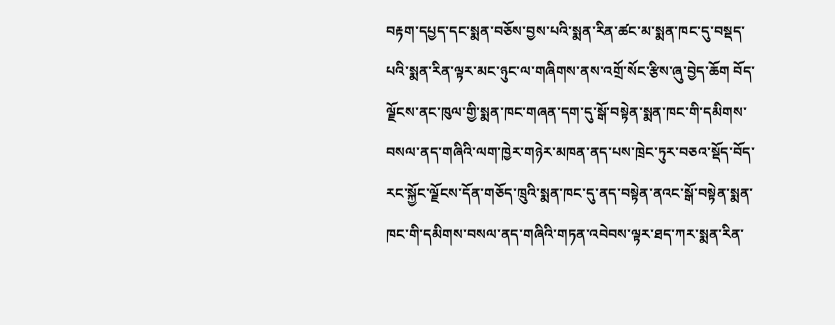བརྟག་དཔྱད་དང་སྨན་བཅོས་བྱས་པའི་སྨན་རིན་ཚང་མ་སྨན་ཁང་དུ་བསྡད་པའི་སྨན་རིན་ལྟར་མང་ཉུང་ལ་གཞིགས་ནས་འགྲོ་སོང་རྩིས་ཞུ་བྱེད་ཆོག བོད་ལྗོངས་ནང་ཁུལ་གྱི་སྨན་ཁང་གཞན་དག་དུ་སྒོ་བསྟེན་སྨན་ཁང་གི་དམིགས་བསལ་ནད་གཞིའི་ལག་ཁྱེར་གཉེར་མཁན་ནད་པས་ཁྲེང་ཏུར་བཅའ་སྡོད་བོད་རང་སྐྱོང་ལྗོངས་དོན་གཅོད་ཁྲུའི་སྨན་ཁང་དུ་ནད་བསྟེན་ནའང་སྒོ་བསྟེན་སྨན་ཁང་གི་དམིགས་བསལ་ནད་གཞིའི་གཏན་འབེབས་ལྟར་ཐད་ཀར་སྨན་རིན་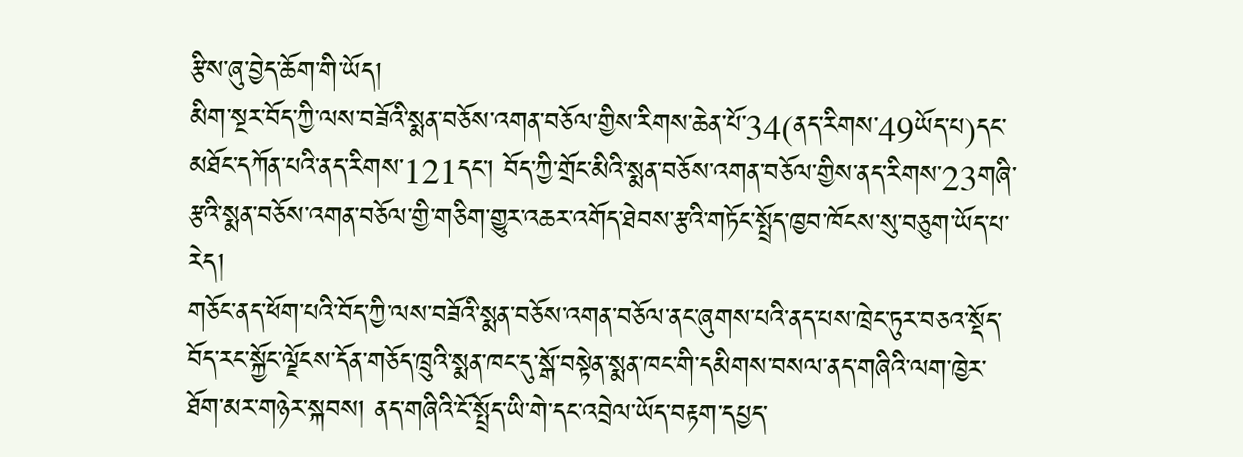རྩིས་ཞུ་བྱེད་ཆོག་གི་ཡོད།
མིག་སྔར་བོད་ཀྱི་ལས་བཟོའི་སྨན་བཅོས་འགན་བཅོལ་གྱིས་རིགས་ཆེན་པོ་34(ནད་རིགས་49ཡོད་པ)དང་མཐོང་དཀོན་པའི་ནད་རིགས་121དང་། བོད་ཀྱི་གྲོང་མིའི་སྨན་བཅོས་འགན་བཅོལ་གྱིས་ནད་རིགས་23གཞི་རྩའི་སྨན་བཅོས་འགན་བཅོལ་གྱི་གཅིག་གྱུར་འཆར་འགོད་ཐེབས་རྩའི་གཏོང་སྤྲོད་ཁྱབ་ཁོངས་སུ་བཅུག་ཡོད་པ་རེད།
གཅོང་ནད་ཕོག་པའི་བོད་ཀྱི་ལས་བཟོའི་སྨན་བཅོས་འགན་བཅོལ་ནང་ཞུགས་པའི་ནད་པས་ཁྲེང་ཏུར་བཅའ་སྡོད་བོད་རང་སྐྱོང་ལྗོངས་དོན་གཅོད་ཁྲུའི་སྨན་ཁང་དུ་སྒོ་བསྟེན་སྨན་ཁང་གི་དམིགས་བསལ་ནད་གཞིའི་ལག་ཁྱེར་ཐོག་མར་གཉེར་སྐབས། ནད་གཞིའི་ངོ་སྤྲོད་ཡི་གེ་དང་འབྲེལ་ཡོད་བརྟག་དཔྱད་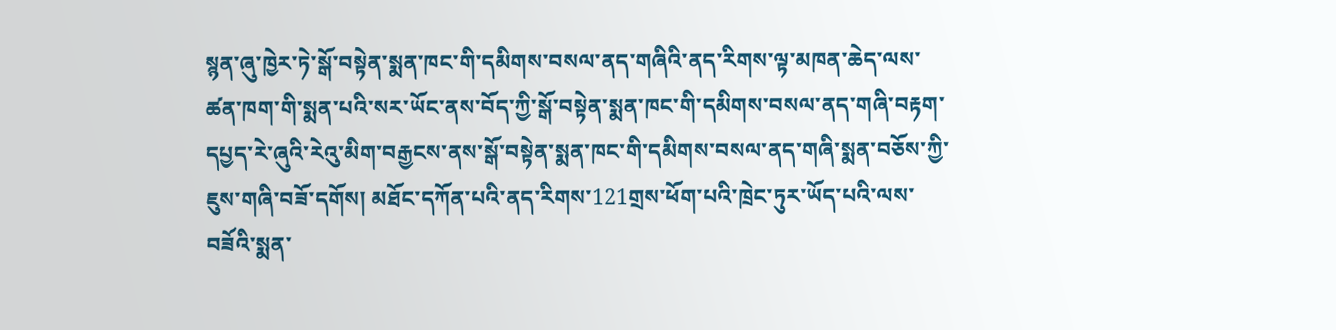སྙན་ཞུ་ཁྱེར་ཏེ་སྒོ་བསྟེན་སྨན་ཁང་གི་དམིགས་བསལ་ནད་གཞིའི་ནད་རིགས་ལྟ་མཁན་ཆེད་ལས་ཚན་ཁག་གི་སྨན་པའི་སར་ཡོང་ནས་བོད་ཀྱི་སྒོ་བསྟེན་སྨན་ཁང་གི་དམིགས་བསལ་ནད་གཞི་བརྟག་དཔྱད་རེ་ཞུའི་རེའུ་མིག་བརྒྱངས་ནས་སྒོ་བསྟེན་སྨན་ཁང་གི་དམིགས་བསལ་ནད་གཞི་སྨན་བཅོས་ཀྱི་ཇུས་གཞི་བཟོ་དགོས། མཐོང་དཀོན་པའི་ནད་རིགས་121གྲས་ཕོག་པའི་ཁྲེང་ཏུར་ཡོད་པའི་ལས་བཟོའི་སྨན་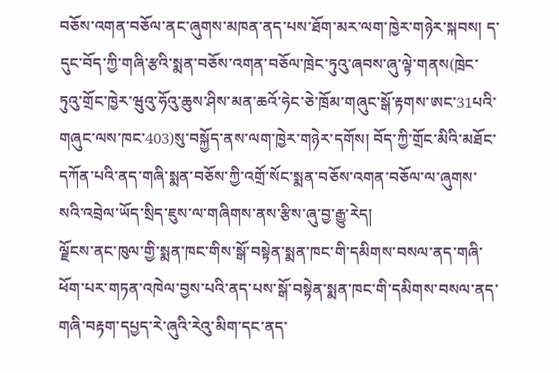བཅོས་འགན་བཅོལ་ནང་ཞུགས་མཁན་ནད་པས་ཐོག་མར་ལག་ཁྱེར་གཉེར་སྐབས། ད་དུང་བོད་ཀྱི་གཞི་རྩའི་སྨན་བཅོས་འགན་བཅོལ་ཁྲེང་ཏུའུ་ཞབས་ཞུ་ལྟེ་གནས(ཁྲེང་ཏུའུ་གྲོང་ཁྱེར་ཝུའུ་ཧོའུ་ཆུས་ཤིས་མན་ཆའོ་ཧེང་ཅེ་ཁྲོམ་གཞུང་སྒོ་རྟགས་ཨང་31པའི་གཞུང་ལས་ཁང་403)སུ་བསྐྱོད་ནས་ལག་ཁྱེར་གཉེར་དགོས། བོད་ཀྱི་གྲོང་མིའི་མཐོང་དཀོན་པའི་ནད་གཞི་སྨན་བཅོས་ཀྱི་འགྲོ་སོང་སྨན་བཅོས་འགན་བཅོལ་ལ་ཞུགས་སའི་འབྲེལ་ཡོད་སྲིད་ཇུས་ལ་གཞིགས་ནས་རྩིས་ཞུ་བྱ་རྒྱུ་རེད།
ལྗོངས་ནང་ཁུལ་གྱི་སྨན་ཁང་གིས་སྒོ་བསྟེན་སྨན་ཁང་གི་དམིགས་བསལ་ནད་གཞི་ཕོག་པར་གཏན་འཁེལ་བྱས་པའི་ནད་པས་སྒོ་བསྟེན་སྨན་ཁང་གི་དམིགས་བསལ་ནད་གཞི་བརྟག་དཔྱད་རེ་ཞུའི་རེའུ་མིག་དང་ནད་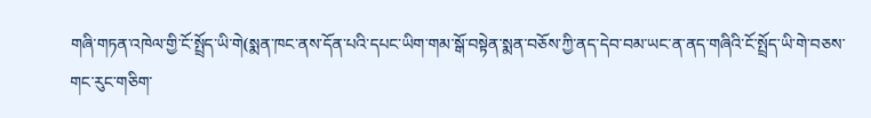གཞི་གཏན་འཁེལ་གྱི་ངོ་སྤྲོད་ཡི་གེ(སྨན་ཁང་ནས་དོན་པའི་དཔང་ཡིག་གམ་སྒོ་བསྟེན་སྨན་བཅོས་ཀྱི་ནད་དེབ་བམ་ཡང་ན་ནད་གཞིའི་ངོ་སྤྲོད་ཡི་གེ་བཅས་གང་རུང་གཅིག་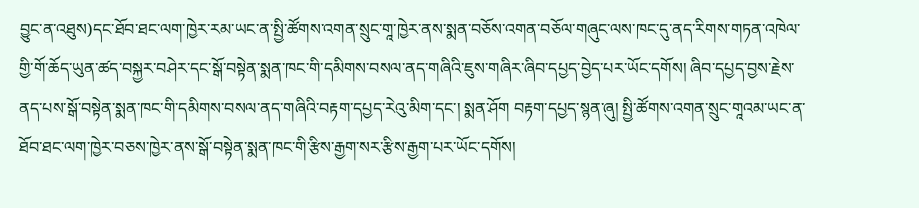བྱུང་ན་འཐུས)དང་ཐོབ་ཐང་ལག་ཁྱེར་རམ་ཡང་ན་སྤྱི་ཚོགས་འགན་སྲུང་གཱ་ཁྱེར་ནས་སྨན་བཅོས་འགན་བཅོལ་གཞུང་ལས་ཁང་དུ་ནད་རིགས་གཏན་འཁེལ་གྱི་གོ་ཆོད་ཡུན་ཚད་བསྐྱར་བཤེར་དང་སྒོ་བསྟེན་སྨན་ཁང་གི་དམིགས་བསལ་ནད་གཞིའི་ཇུས་གཞིར་ཞིབ་དཔྱད་བྱེད་པར་ཡོང་དགོས། ཞིབ་དཔྱད་བྱས་རྗེས་ནད་པས་སྒོ་བསྟེན་སྨན་ཁང་གི་དམིགས་བསལ་ནད་གཞིའི་བརྟག་དཔྱད་རེའུ་མིག་དང་། སྨན་ཤོག བརྟག་དཔྱད་སྙན་ཞུ། སྤྱི་ཚོགས་འགན་སྲུང་གཱའམ་ཡང་ན་ཐོབ་ཐང་ལག་ཁྱེར་བཅས་ཁྱེར་ནས་སྒོ་བསྟེན་སྨན་ཁང་གི་རྩིས་རྒྱག་སར་རྩིས་རྒྱག་པར་ཡོང་དགོས།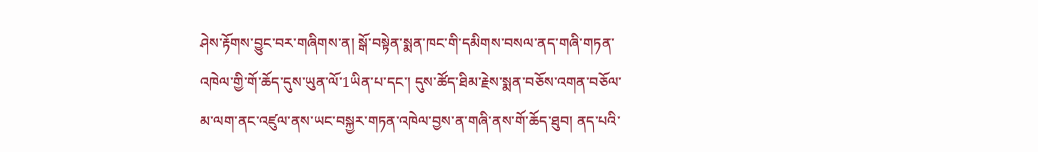ཤེས་རྟོགས་བྱུང་བར་གཞིགས་ན། སྒོ་བསྟེན་སྨན་ཁང་གི་དམིགས་བསལ་ནད་གཞི་གཏན་འཁེལ་གྱི་གོ་ཆོད་དུས་ཡུན་ལོ་1ཡིན་པ་དང་། དུས་ཚོད་ཐིམ་རྗེས་སྨན་བཅོས་འགན་བཅོལ་མ་ལག་ནང་འཛུལ་ནས་ཡང་བསྐྱར་གཏན་འཁེལ་བྱས་ན་གཞི་ནས་གོ་ཆོད་ཐུབ། ནད་པའི་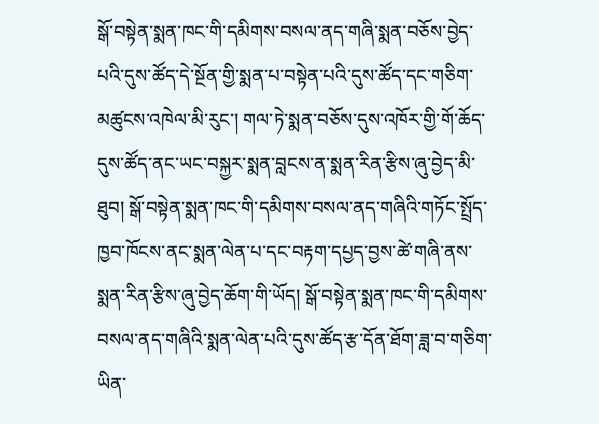སྒོ་བསྟེན་སྨན་ཁང་གི་དམིགས་བསལ་ནད་གཞི་སྨན་བཅོས་བྱེད་པའི་དུས་ཚོད་དེ་སྔོན་གྱི་སྨན་པ་བསྟེན་པའི་དུས་ཚོད་དང་གཅིག་མཚུངས་འཁེལ་མི་རུང་། གལ་ཏེ་སྨན་བཅོས་དུས་འཁོར་གྱི་གོ་ཆོད་དུས་ཚོད་ནང་ཡང་བསྐྱར་སྨན་བླངས་ན་སྨན་རིན་རྩིས་ཞུ་བྱེད་མི་ཐུབ། སྒོ་བསྟེན་སྨན་ཁང་གི་དམིགས་བསལ་ནད་གཞིའི་གཏོང་སྤྲོད་ཁྱབ་ཁོངས་ནང་སྨན་ལེན་པ་དང་བརྟག་དཔྱད་བྱས་ཚེ་གཞི་ནས་སྨན་རིན་རྩིས་ཞུ་བྱེད་ཆོག་གི་ཡོད། སྒོ་བསྟེན་སྨན་ཁང་གི་དམིགས་བསལ་ནད་གཞིའི་སྨན་ལེན་པའི་དུས་ཚོད་རྩ་དོན་ཐོག་ཟླ་བ་གཅིག་ཡིན་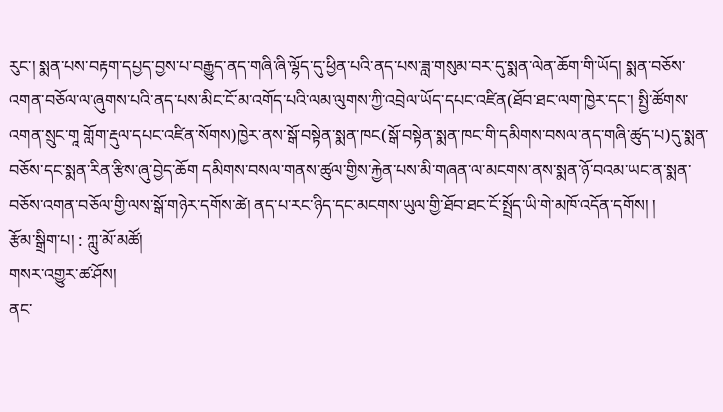རུང་། སྨན་པས་བརྟག་དཔྱད་བྱས་པ་བརྒྱུད་ནད་གཞི་ཞི་ལྷོད་དུ་ཕྱིན་པའི་ནད་པས་ཟླ་གསུམ་བར་དུ་སྨན་ལེན་ཆོག་གི་ཡོད། སྨན་བཅོས་འགན་བཅོལ་ལ་ཞུགས་པའི་ནད་པས་མིང་ངོ་མ་འགོད་པའི་ལམ་ལུགས་ཀྱི་འབྲེལ་ཡོད་དཔང་འཛིན(ཐོབ་ཐང་ལག་ཁྱེར་དང་། སྤྱི་ཚོགས་འགན་སྲུང་གཱ གློག་རྡུལ་དཔང་འཛིན་སོགས)ཁྱེར་ནས་སྒོ་བསྟེན་སྨན་ཁང(སྒོ་བསྟེན་སྨན་ཁང་གི་དམིགས་བསལ་ནད་གཞི་ཚུད་པ)དུ་སྨན་བཅོས་དང་སྨན་རིན་རྩིས་ཞུ་བྱེད་ཆོག དམིགས་བསལ་གནས་ཚུལ་གྱིས་རྐྱེན་པས་མི་གཞན་ལ་མངགས་ནས་སྨན་ཉོ་བའམ་ཡང་ན་སྨན་བཅོས་འགན་བཅོལ་གྱི་ལས་སྒོ་གཉེར་དགོས་ཚེ། ནད་པ་རང་ཉིད་དང་མངགས་ཡུལ་གྱི་ཐོབ་ཐང་ངོ་སྤྲོད་ཡི་གེ་མཁོ་འདོན་དགོས། །
རྩོམ་སྒྲིག་པ། : ཀླུ་མོ་མཚོ།
གསར་འགྱུར་ཚ་ཤོས།
ནང་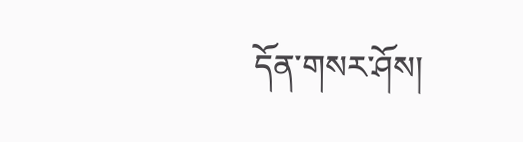དོན་གསར་ཤོས།